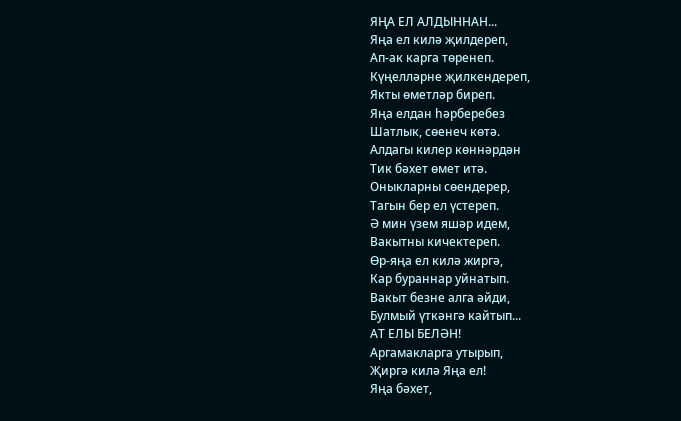ЯҢА ЕЛ АЛДЫННАН...
Яңа ел килә җилдереп,
Ап-ак карга төренеп.
Күңелләрне җилкендереп,
Якты өметләр биреп.
Яңа елдан һәрберебез
Шатлык, сөенеч көтә.
Алдагы килер көннәрдән
Тик бәхет өмет итә.
Оныкларны сөендерер,
Тагын бер ел үстереп.
Ә мин үзем яшәр идем,
Вакытны кичектереп.
Өр-яңа ел килә жиргә,
Кар бураннар уйнатып.
Вакыт безне алга әйди,
Булмый үткәнгә кайтып...
АТ ЕЛЫ БЕЛӘН!
Аргамакларга утырып,
Җиргә килә Яңа ел!
Яңа бәхет,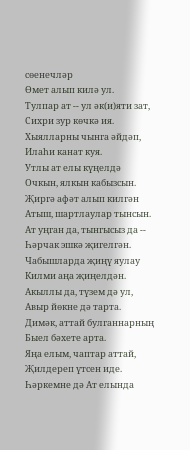сөенечләр
Өмет алып килә ул.
Тулпар ат -- ул әк(и)яти зат,
Сихри зур көчкә ия.
Хыялларны чынга әйдәп,
Илаһи канат куя.
Утлы ат елы күңелдә
Очкын, ялкын кабызсын.
Җиргә афәт алып килгән
Атыш, шартлаулар тынсын.
Ат уңган да, тынгысыз да --
Һәрчак эшкә җигелгән.
Чабышларда җиңү яулау
Килми аңа җиңелдән.
Акыллы да, түзем дә ул,
Авыр йөкне дә тарта.
Димәк, аттай булганнарның
Быел бәхете арта.
Яңа елым, чаптар аттай,
Җилдереп үтсен иде.
Һәркемне дә Ат елында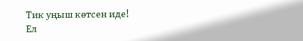Тик уңыш көтсен иде!
Ел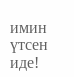имин үтсен иде!